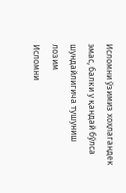Исломни ўзимиз хоҳлагандек эмас, балки у қандай бўлса шундайлигича тушуниш лозим
Исломни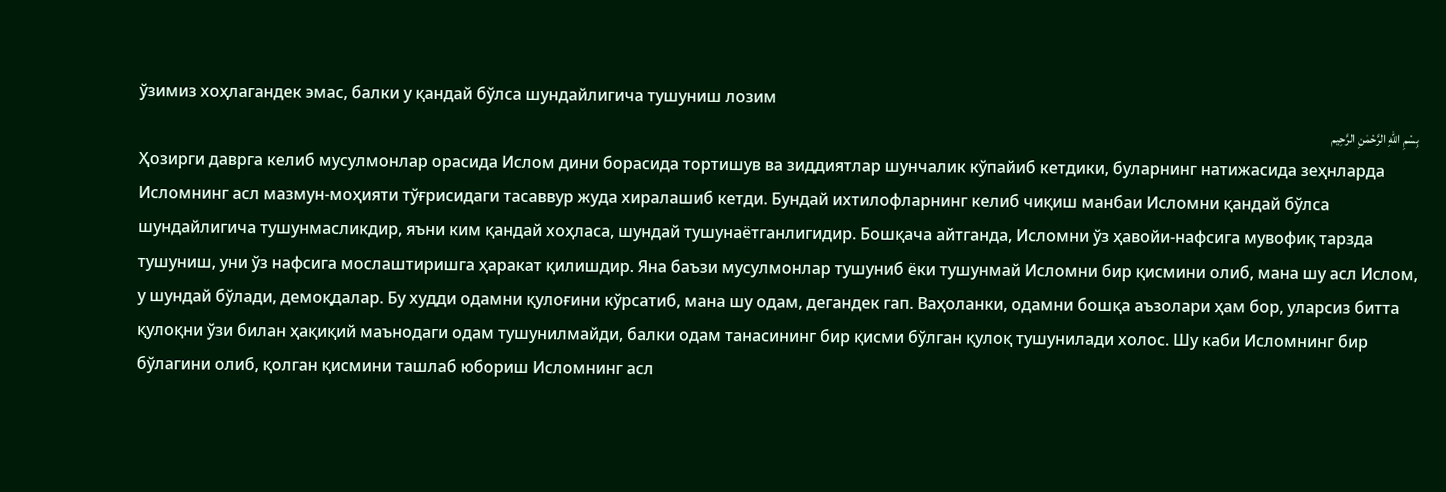ўзимиз хоҳлагандек эмас, балки у қандай бўлса шундайлигича тушуниш лозим
بِسْمِ اللهِ الرَّحْمٰنِ الرَّحِيم
Ҳозирги даврга келиб мусулмонлар орасида Ислом дини борасида тортишув ва зиддиятлар шунчалик кўпайиб кетдики, буларнинг натижасида зеҳнларда Исломнинг асл мазмун-моҳияти тўғрисидаги тасаввур жуда хиралашиб кетди. Бундай ихтилофларнинг келиб чиқиш манбаи Исломни қандай бўлса шундайлигича тушунмасликдир, яъни ким қандай хоҳласа, шундай тушунаётганлигидир. Бошқача айтганда, Исломни ўз ҳавойи-нафсига мувофиқ тарзда тушуниш, уни ўз нафсига мослаштиришга ҳаракат қилишдир. Яна баъзи мусулмонлар тушуниб ёки тушунмай Исломни бир қисмини олиб, мана шу асл Ислом, у шундай бўлади, демоқдалар. Бу худди одамни қулоғини кўрсатиб, мана шу одам, дегандек гап. Ваҳоланки, одамни бошқа аъзолари ҳам бор, уларсиз битта қулоқни ўзи билан ҳақиқий маънодаги одам тушунилмайди, балки одам танасининг бир қисми бўлган қулоқ тушунилади холос. Шу каби Исломнинг бир бўлагини олиб, қолган қисмини ташлаб юбориш Исломнинг асл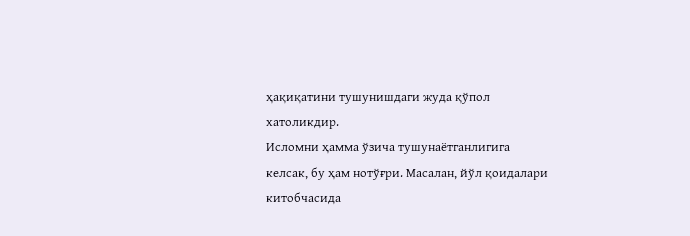ҳақиқатини тушунишдаги жуда қўпол хатоликдир.
Исломни ҳамма ўзича тушунаётганлигига келсак, бу ҳам нотўғри. Масалан, йўл қоидалари китобчасида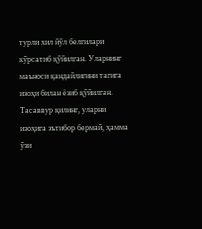турли хил йўл белгилари кўрсатиб қўйилган. Уларнинг маъноси қандайлигини тагига изоҳи билан ёзиб қўйилган. Тасаввур қилинг, уларни изоҳига эътибор бермай, ҳамма ўзи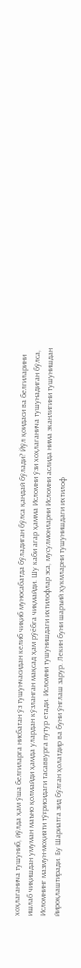хоҳлаганича тушуниб, йўлда ҳам ўша белгиларга нисбатан ўз тушунчасидан келиб чиқиб муносабатда бўладиган бўлса қандай бўлади? Йўл қоидаси ва белгиларини ишлаб чиқишдан умуман маъно қолмайди ҳамда улардан кўзланган мақсад ҳам рўёбга чиқмайди. Шу каби агар ҳамма Исломни ўзи хоҳлаганича тушунадиган бўлса, Исломнинг мазмун-моҳияти тўғрисидаги тасаввурга путур етади. Исломни тушунишдаги ихтилофлар эса, мусулмонларни Исломни аслида нима эканлигини тушунишдан йироқлаштиради. Бу Шариатга зид бўлган ҳолатдир ва буни ўнглаш зарур. Лекин буни шаръий ҳукмларни тушунишдаги ихтилоф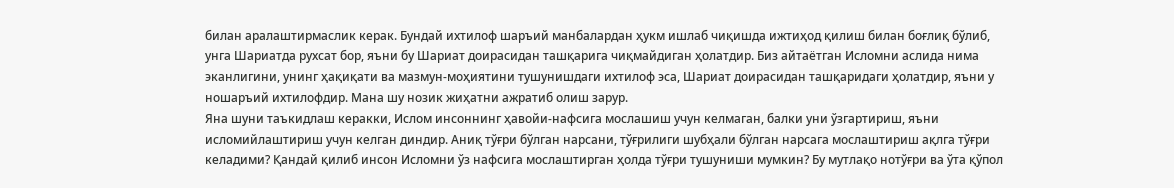билан аралаштирмаслик керак. Бундай ихтилоф шаръий манбалардан ҳукм ишлаб чиқишда ижтиҳод қилиш билан боғлиқ бўлиб, унга Шариатда рухсат бор, яъни бу Шариат доирасидан ташқарига чиқмайдиган ҳолатдир. Биз айтаётган Исломни аслида нима эканлигини, унинг ҳақиқати ва мазмун-моҳиятини тушунишдаги ихтилоф эса, Шариат доирасидан ташқаридаги ҳолатдир, яъни у ношаръий ихтилофдир. Мана шу нозик жиҳатни ажратиб олиш зарур.
Яна шуни таъкидлаш керакки, Ислом инсоннинг ҳавойи-нафсига мослашиш учун келмаган, балки уни ўзгартириш, яъни исломийлаштириш учун келган диндир. Аниқ тўғри бўлган нарсани, тўғрилиги шубҳали бўлган нарсага мослаштириш ақлга тўғри келадими? Қандай қилиб инсон Исломни ўз нафсига мослаштирган ҳолда тўғри тушуниши мумкин? Бу мутлақо нотўғри ва ўта қўпол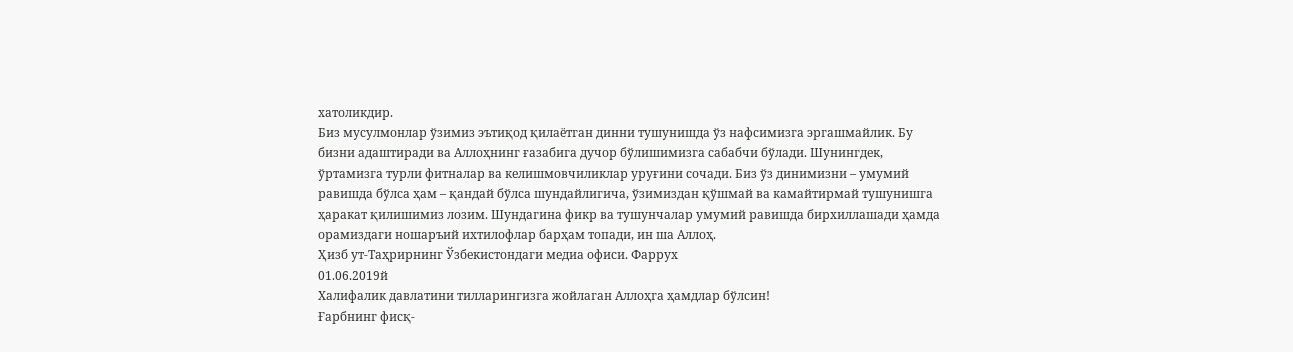хатоликдир.
Биз мусулмонлар ўзимиз эътиқод қилаётган динни тушунишда ўз нафсимизга эргашмайлик. Бу бизни адаштиради ва Аллоҳнинг ғазабига дучор бўлишимизга сабабчи бўлади. Шунингдек, ўртамизга турли фитналар ва келишмовчиликлар уруғини сочади. Биз ўз динимизни – умумий равишда бўлса ҳам – қандай бўлса шундайлигича, ўзимиздан қўшмай ва камайтирмай тушунишга ҳаракат қилишимиз лозим. Шундагина фикр ва тушунчалар умумий равишда бирхиллашади ҳамда орамиздаги ношаръий ихтилофлар барҳам топади, ин ша Аллоҳ.
Ҳизб ут-Таҳрирнинг Ўзбекистондаги медиа офиси. Фаррух
01.06.2019й
Халифалик давлатини тилларингизга жойлаган Аллоҳга ҳамдлар бўлсин!
Ғарбнинг фисқ-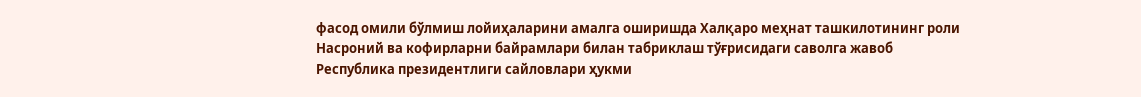фасод омили бўлмиш лойиҳаларини амалга оширишда Халқаро меҳнат ташкилотининг роли
Насроний ва кофирларни байрамлари билан табриклаш тўғрисидаги саволга жавоб
Республика президентлиги сайловлари ҳукми